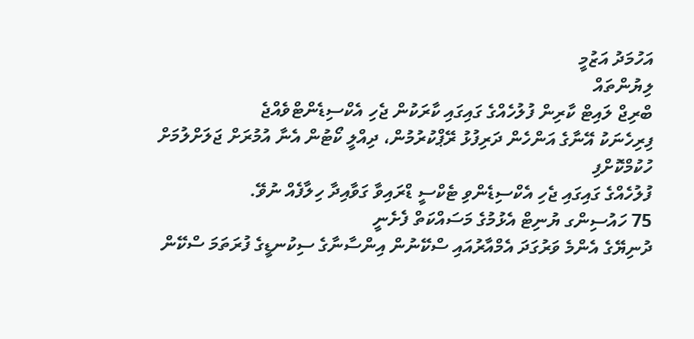އަހުމަދު އަޒުމީ
ލިޔުންތައް
ބްރިޖް ލައިޓް ކާރިން ފުލުހެއްގެ ގައިގައި ކާރަކުން ޖެހި އެކްސިޑެންޓްވެއްޖެ
ފިރިހެނަކު އޭނާގެ އަންހެން ދަރިފުޅު ރޭޕްކުރުމުން، ދިއްލީ ކޯޓުން އެނާ އުމުރަށް ޖަލަށްލުމަށް ހުކުމްކޮށްފި
ފުލުހެއްގެ ގައިގައި ޖެހި އެކްސިޑެންވި ޓެކްސީ ޑްރައިވާ ގަވާއިދާ ހިލާފެއް ނުވޭ.
75 ހައުސިންގ ޔުނިޓް އެޅުމުގެ މަސައްކަތް ފެށެނީ
ދުނިޔޭގެ އެންމެ ވަރުގަދަ އެމްއާރުއައި ސްކޭނުން އިންސާނާގެ ސިކުނޑީގެ ފުރަތަމަ ސްކޭން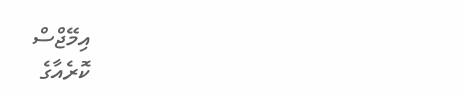އިމޭޖްސް
ކޮރެއާގެ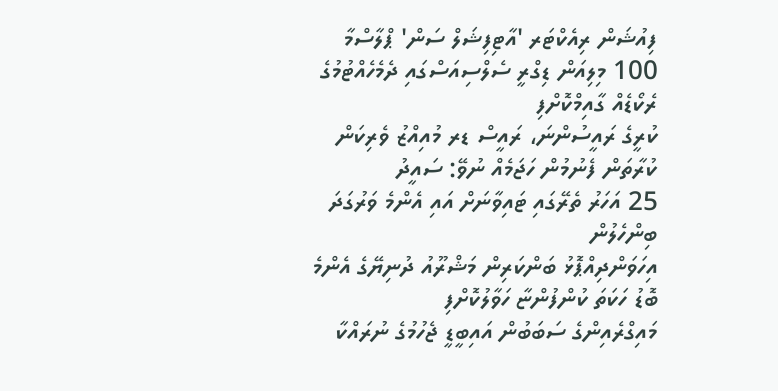ފިއުޝަން ރިއެކްޓަރ 'އާޓިފިޝަލް ސަން' ޕްލާސްމާ 100 މިލިއަން ޑިގްރީ ސެލްސިއަސްގައި ދެމެހެއްޓުމުގެ ރެކޯޑެއް ގާއިމްކޮށްފި
ކުރީގެ ރައީސުންނަ، ރައީސް ޑރ މުއިއްޒު ވެރިކަން ކުރާތަން ފެނުމުން ހަޖަމެއް ނުވޭ: ސައީދު
25 އަހަރު ތެރޭގައި ޓައިވާނަށް އައި އެންމެ ވަރުގަދަ ބިންހެލުން
އިހަވަންދިއްޕޮޅު ބަންކަރިން މަޝްރޫއު ދުނިޔޭގެ އެންމެ ބޮޑު ހަކަތަ ކުންފުންޏާ ހަވާލުކޮށްފި
މައިގްރެއިންގެ ސަބަބުން އައިބީޑީ ޖެހުމުގެ ނުރައްކާ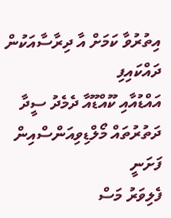އިތުރުވާ ކަމަށް އާ ދިރާސާއަކުން ދައްކައިފި
އައްޑުއާއި ކޫއްޑޫއާ ދެމެދު ސީދާ ދަތުރުތައް މޯލްޑިވިއަންސްއިން ފަށަނީ
ފެލިވަރު މަސް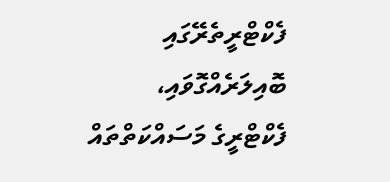ފެކްޓްރީތެރޭގައި ބޮއިލަރެއްގޮވައި، ފެކްޓްރީގެ މަސައްކަތްތައް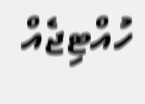ހުއްޓިޖެއް